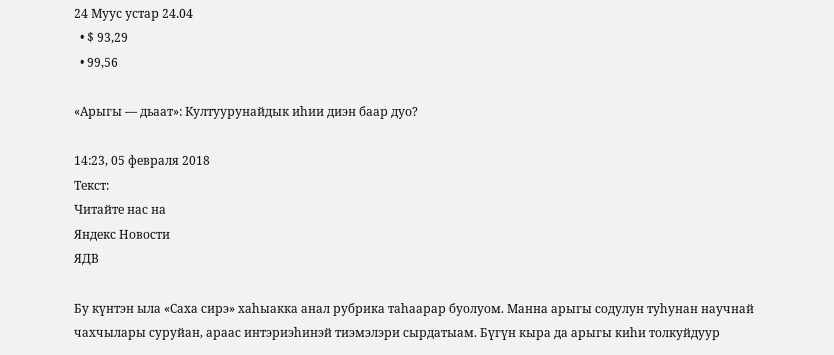24 Муус устар 24.04
  • $ 93,29
  • 99,56

«Арыгы — дьаат»: Култуурунайдык иһии диэн баар дуо?

14:23, 05 февраля 2018
Текст:
Читайте нас на
Яндекс Новости
ЯДВ

Бу күнтэн ыла «Саха сирэ» хаһыакка анал рубрика таһаарар буолуом. Манна арыгы содулун туһунан научнай чахчылары суруйан, араас интэриэһинэй тиэмэлэри сырдатыам. Бүгүн кыра да арыгы киһи толкуйдуур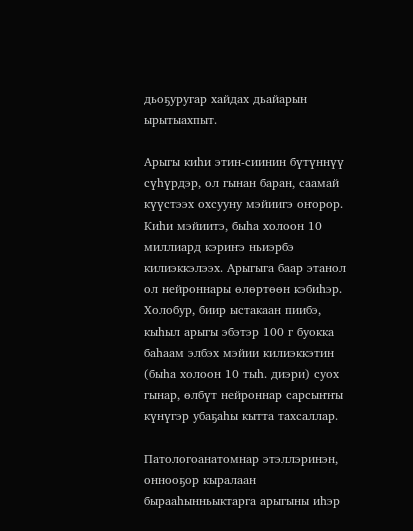дьоҕуругар хайдах дьайарын ырытыахпыт.

Арыгы киһи этин-сиинин бүтүннүү сүһүрдэр, ол гынан баран, саамай күүстээх охсууну мэйиигэ оҥорор. Киһи мэйиитэ, быhа холоон 10 миллиард кэриҥэ ньиэрбэ килиэккэлээх. Арыгыга баар этанол ол нейроннары өлөртөөн кэбиһэр. Холобур, биир ыстакаан пиибэ, кыһыл арыгы эбэтэр 100 г буокка баһаам элбэх мэйии килиэккэтин (быhа холоон 10 тыh. диэри) суох гынар, өлбүт нейроннар сарсыҥҥы күнүгэр убаҕаһы кытта тахсаллар.

Патологоанатомнар этэллэринэн, оннооҕор кыралаан бырааhынньыктарга арыгыны иһэр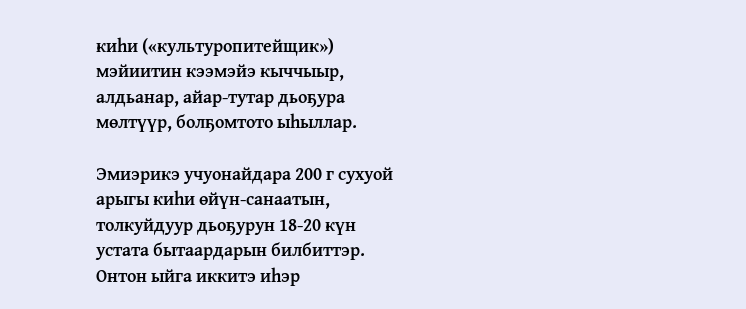киһи («культуропитейщик») мэйиитин кээмэйэ кыччыыр, алдьанар, айар-тутар дьоҕура мөлтүүр, болҕомтото ыһыллар.

Эмиэрикэ учуонайдара 200 г сухуой арыгы киһи өйүн-санаатын, толкуйдуур дьоҕурун 18-20 күн устата бытаардарын билбиттэр. Онтон ыйга иккитэ иһэр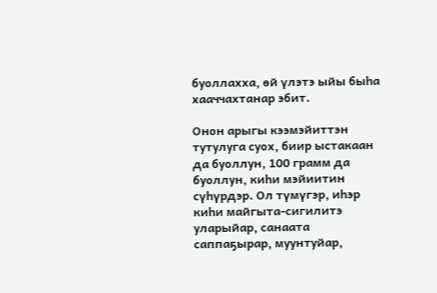буоллахха, өй үлэтэ ыйы быһа хааччахтанар эбит.

Онон арыгы кээмэйиттэн тутулуга суох, биир ыстакаан да буоллун, 100 грамм да буоллун, киһи мэйиитин сүһүрдэр. Ол түмүгэр, иhэр киhи майгыта-сигилитэ уларыйар, санаата саппаҕырар, муунтуйар,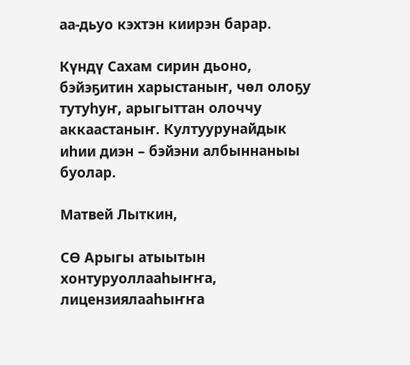аа-дьуо кэхтэн киирэн барар.

Күндү Сахам сирин дьоно, бэйэҕитин харыстаныҥ, чөл олоҕу тутуһуҥ, арыгыттан олоччу аккаастаныҥ. Култуурунайдык иһии диэн – бэйэни албыннаныы буолар.

Матвей Лыткин,

СӨ Арыгы атыытын хонтуруоллааһыҥҥа, лицензиялааһыҥҥа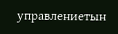управлениетын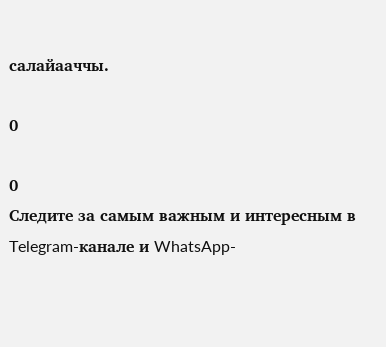салайааччы.

0

0
Следите за самым важным и интересным в Telegram-канале и WhatsApp-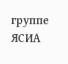группе ЯСИА